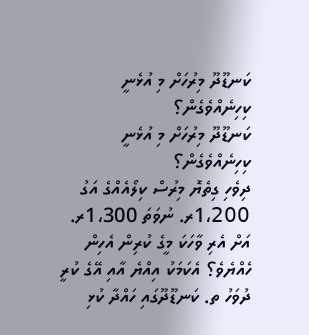ކަނޑޫދޫ މިރުހަށް މި އުޅެނީ ކިހިނެއްވެގެން؟
ކަނޑޫދޫ މިރުހަށް މި އުޅެނީ ކިހިނެއްވެގެން؟
ދިވެހި ގިތެޔޮ މިރުސް ކިލޯއެއްގެ އަގު 1،200ރ. ނުވަތަ 1،300ރ. އަށް އެރި ވާހަކަ މީގެ ކުރިން އެހިން ހެއްޔެވެ؟ އެކަމަކު އިއްޔެ އާއި އޭގެ ކުރީ ދުވަހު ތ. ކަނޑޫދޫގައި ހައްދާ ކުޅި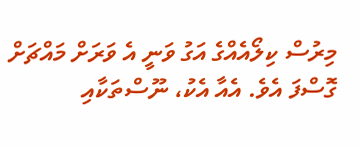މިރުސް ކިލޯއެއްގެ އަގު ވަނީ އެ ވަރަށް މައްޗަށް ގޮސްފަ އެވެ. އެއާ އެކު، ނޫސްތަކާއި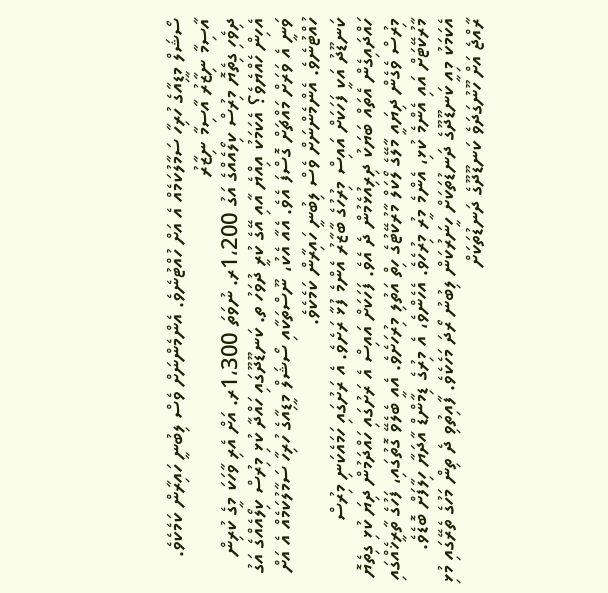ސޯޝަލް މީޑިއާގެ ހުރިހާ ސަމާލުކަމެއް އެ އަށް ހުއްޓުނެވެ. އެންމެންނަށް ވެސް ލިބުނީ ހައިރާން ކަމެކެވެ.
އާސިމާ ނިޒާރު އާސިމާ ނިޒާރު
ދިވެހި ގިތެޔޮ މިރުސް ކިލޯއެއްގެ އަގު 1،200ރ. ނުވަތަ 1،300ރ. އަށް އެރި ވާހަކަ މީގެ ކުރިން އެހިން ހެއްޔެވެ؟ އެކަމަކު އިއްޔެ އާއި އޭގެ ކުރީ ދުވަހު ތ. ކަނޑޫދޫގައި ހައްދާ ކުޅި މިރުސް ކިލޯއެއްގެ އަގު ވަނީ އެ ވަރަށް މައްޗަށް ގޮސްފަ އެވެ. އެއާ އެކު، ނޫސްތަކާއި ސޯޝަލް މީޑިއާގެ ހުރިހާ ސަމާލުކަމެއް އެ އަށް ހުއްޓުނެވެ. އެންމެންނަށް ވެސް ލިބުނީ ހައިރާން ކަމެކެވެ.
ކަނޑޫދު އަކީ ފަހަކަށް އައިސް މިރުހުގެ ބާޒާރު އެންމެ ފުޅާ ރަށެވެ. އެ ރަށުގައި ހަމައެކަނި މިރުސް ހައްދައިގެން އެތައް ބަޔަކު ދިރިއުޅެމުން ދެ އެވެ. ފަހަކަށް އައިސް އެ ރަށުގައި ހައްދަމުން ދިޔަ ކުޅި ގިތެޔޮ މިރުސް ވެގެން ދިޔައީ މާލޭގެ ލޯކަލް މާރުކޭޓުގެ ހިތް އަތުލި މިރުހަށެވެ. އެއީ ބެލެވޭ ގޮތުގައި، ފަހުގެ ތާރީޚެއްގައި މާރުކޭޓަށް އައި އެންމެ ކުޅި، އެންމެ މީރު މިރުހެވެ. އެހެންވެ، އެ މިރުގެ ޑިމާންޑް އާދަޔާ ހިލާފަށް ބޮޑެވެ.
އެކަމަކު މިއީ ކަނޑޫދޫގެ ދަނޑުތަކަށް ހީނަރުކަން ލިބުނު ރޯދަ މަހެކެވެ. ފާއިތުވި ދެ ތިން މަހުގެ ތެރޭގައި މުޅި ރާއްޖެ އަށް ހޫނުގަދަވެ ކަނޑޫދޫގެ ދަނޑުތަކަށް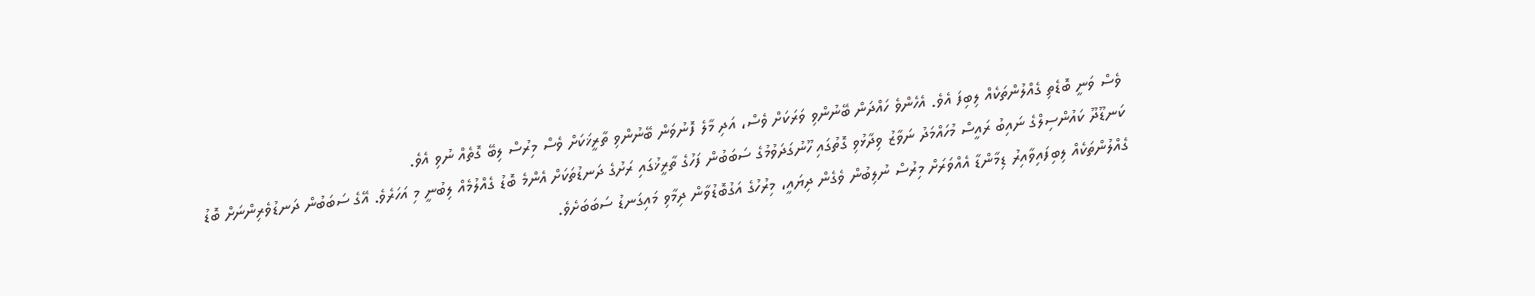ވެސް ވަނީ ބޮޑެތި ގެއްލުންތަކެއް ލިބިފަ އެވެ. އެހެންވެ ހައްދަން ބޭނުންވި ވަރަކަށް ވެސް، އަދި މާލެ ފޮނުވަން ބޭނުންވި ތާރީޚަކަށް ވެސް މިރުސް ލިބޭ ގޮތެއް ނުވި އެވެ.
ކަނޑޫދޫ ކައުންސިލްގެ ނައިބު ރައީސް މުހައްމަދު ނަވާޒު ވިދާޅުވި ގޮތުގައި ހޫނުގަދަވުމުގެ ސަބަބުން ފަހުގެ ތާރީޚުގައި ރަށުގެ ދަނޑުތަކަށް އެންމެ ބޮޑު ގެއްލުމެއް ލިބުނީ މި އަހަރެވެ. އޭގެ ސަބަބުން ދަނޑުވެރިންނަށް ބޮޑު ގެއްލުންތަކެއް ލިބިފައިވާއިރު ޑިމާންޑާ އެއްވަރަށް މިރުސް ނުލިބުން ވެގެން ދިޔައީ، މިރުހުގެ އަގުބޮޑުވާން ދިމާވި މައިގަނޑު ސަބަބަށެވެ.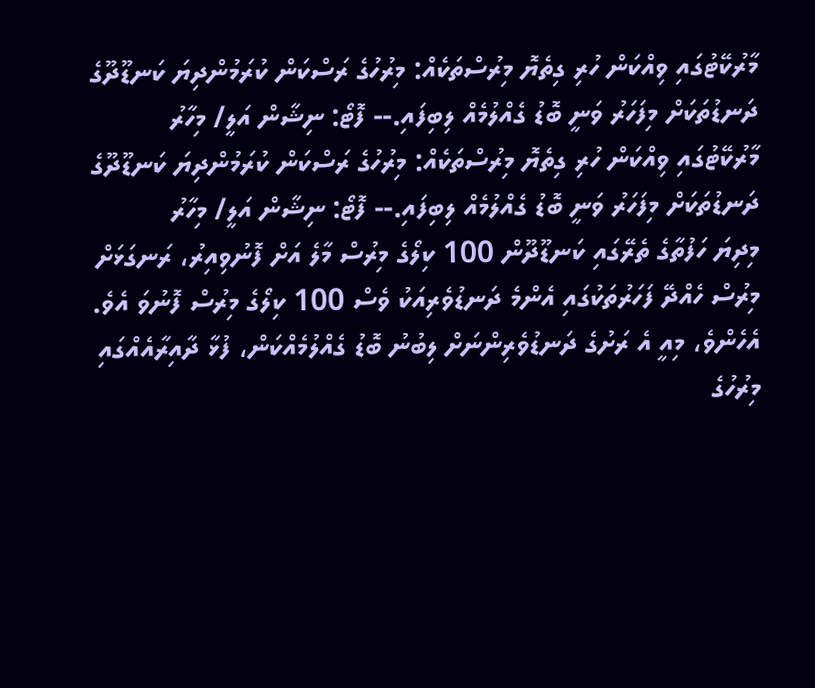މާރުކޭޓުގައި ވިއްކަން ހުރި ގިތެޔޮ މިރުސްތަކެއް: މިރުހުގެ ރަސްކަން ކުރަމުންދިޔަ ކަނޑޫދޫގެ ދަނޑުތަކަށް މިފަހަރު ވަނީ ބޮޑު ގެއްލުމެއް ލިބިފައި.-- ފޮޓޯ: ނިޝާން އަލީ/ މިހާރު
މާރުކޭޓުގައި ވިއްކަން ހުރި ގިތެޔޮ މިރުސްތަކެއް: މިރުހުގެ ރަސްކަން ކުރަމުންދިޔަ ކަނޑޫދޫގެ ދަނޑުތަކަށް މިފަހަރު ވަނީ ބޮޑު ގެއްލުމެއް ލިބިފައި.-- ފޮޓޯ: ނިޝާން އަލީ/ މިހާރު
މިދިޔަ ހަފުތާގެ ތެރޭގައި ކަނޑޫދޫން 100 ކިލޯގެ މިރުސް މާލެ އަށް ފޮނުވިއިރު، ރަނގަޅަށް މިރުސް ހެއްދޭ ފަހަރުތަކުގައި އެންމެ ދަނޑުވެރިއަކު ވެސް 100 ކިލޯގެ މިރުސް ފޮނުވަ އެވެ. އެހެންވެ، މިއީ އެ ރަށުގެ ދަނޑުވެރިންނަށް ލިބުނު ބޮޑު ގެއްލުމެއްކަން، ފުޅާ ދާއިރާއެއްގައި މިރުހުގެ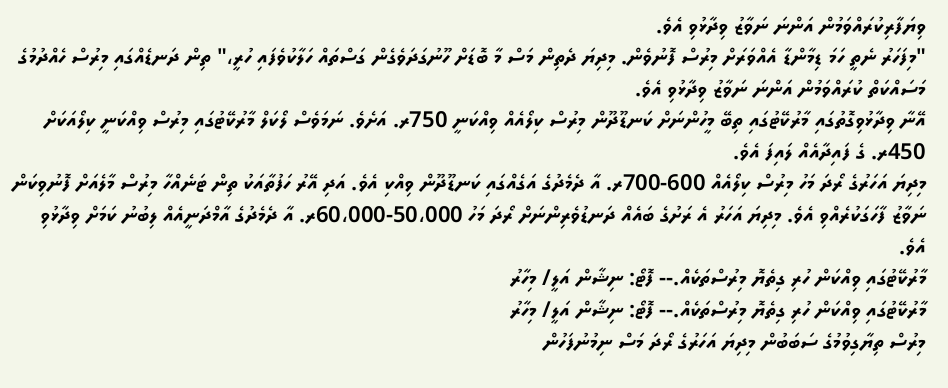ވިޔަފާރިކުރައްވަމުން އަންނަ ނަވާޒު ވިދާޅުވި އެވެ.
"މިފަހަރު ނެތީ ހަމަ ޑިމާންޑާ އެއްވަރަށް މިރުސް ފޮނުވެން. މިދިޔަ ދެތިން މަސް މާ ބޮޑަށް ހޫނުގަދަވެގެން ގަސްތައް ހަލާކުވެފައި ހުރީ،" ތިން ދަނޑެއްގައި މިރުސް ހެއްދުމުގެ މަސައްކަތް ކުރައްވަމުން އަންނަ ނަވާޒު ވިދާޅުވި އެވެ.
އޭނާ ވިދާޅުވިގޮތުގައި މާރުކޭޓުގައި ތިބޭ މީހުންނަށް ކަނޑޫދޫން މިރުސް ކިލޯއެއް ވިއްކަނީ 750ރ. އަށެވެ. ނަމަވެސް ލޯކަލް މާރުކޭޓުގައި މިރުސް ވިއްކަނީ ކިލޯއަކަށް 450ރ. ގެ ފައިދާއެއް ލައިފަ އެވެ.
މިދިޔަ އަހަރުގެ ރޯދަ މަހު މިރުސް ކިލޯއެއް 600-700ރ. އާ ދެމެދުގެ އަގެއްގައި ކަނޑޫދޫން ވިއްކި އެވެ. އަދި އޭރު ހަފުތާއަކު ތިން ޓަނެއްހާ މިރުސް މާލެއަށް ފޮނުވިކަން ނަވާޒު ފާހަގަކުރެއްވި އެވެ. މިދިޔަ އަހަރު އެ ރަށުގެ ބައެއް ދަނޑުވެރިންނަށް ރޯދަ މަހު 50،000-60،000ރ. އާ ދެމެދުގެ އާމްދަނީއެއް ލިބުނު ކަމަށް ވިދާޅުވި އެވެ.
މާރުކޭޓުގައި ވިއްކަން ހުރި ގިތެޔޮ މިރުސްތަކެއް.-- ފޮޓޯ: ނިޝާން އަލީ/ މިހާރު
މާރުކޭޓުގައި ވިއްކަން ހުރި ގިތެޔޮ މިރުސްތަކެއް.-- ފޮޓޯ: ނިޝާން އަލީ/ މިހާރު
މިރުސް ތިޔާގިވުމުގެ ސަބަބުން މިދިޔަ އަހަރުގެ ރޯދަ މަސް ނިމުނުފަހުން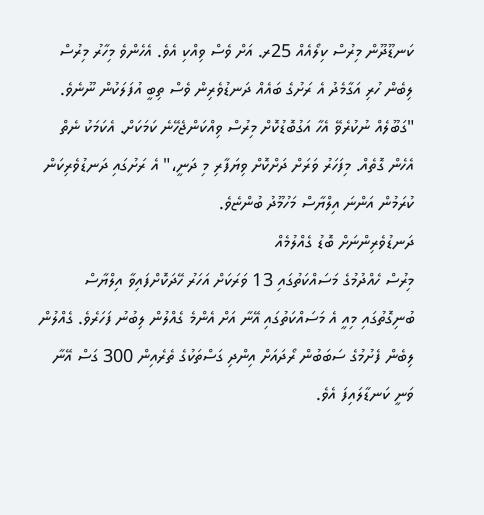ކަނޑޫދޫން މިރުސް ކިލޯއެއް 25ރ. އަށް ވެސް ވިއްކި އެވެ. އެހެންވެ މިހާރު މިރުސް ލިބެން ހުރި އަގާމެދު އެ ރަށުގެ ބައެއް ދަނޑުވެރިން ވެސް ތިބީ އުފަލަކުން ނޫނެވެ.
"ގަބޫލެއް ނުކުރެވޭ އެހާ އަގުބޮޑުކޮށް މިރުސް ވިއްކަންޖެހޭނެ ކަމަކަށް. އެކަމަކު ނެތް އެހެން ގޮތެއް. މިފަހަރު ވަރަށް ދަށްކޮށް ވިޔަފާރި މި ދަނީ،" އެ ރަށުގައި ދަނޑުވެރިކަން ކުރަމުން އަންނަ އިލްޔާސް މަހުމޫދު ބުންޏެވެ.
ދަނޑުވެރިންނަށް ބޮޑު ގެއްލުމެއް
މިރުސް ހެއްދުމުގެ މަސައްކަތުގައި 13 ވަރަކަށް އަހަރު ހޭދަކޮށްފައިވާ އިލްޔާސް ބުނިގޮތުގައި މިއީ އެ މަސައްކަތުގައި އޭނާ އަށް އެންމެ ގެއްލުން ލިބުނު ފަހަރެވެ. ގެއްލުން ލިބެން ފެށުމުގެ ސަބަބުން ރޯދައަށް އިންދި ގަސްތަކުގެ ތެރެއިން 300 ގަސް އޭނާ ވަނީ ކަނޑާލައިފަ އެވެ.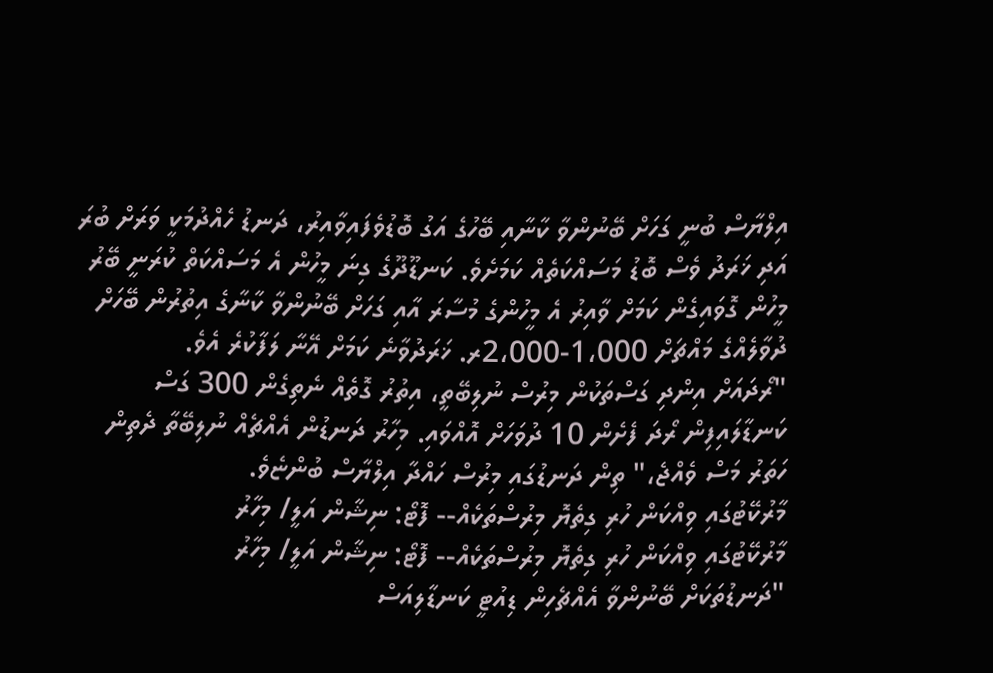އިލްޔާސް ބުނީ ގަހަށް ބޭނުންވާ ކާނާއި ބޭހުގެ އަގު ބޮޑުވެފައިވާއިރު، ދަނޑު ހެއްދުމަކީ ވަރަށް ބުރަ އަދި ޚަރަދު ވެސް ބޮޑު މަސައްކަތެއް ކަމަށެވެ. ކަނޑޫދޫގެ ގިނަ މީހުން އެ މަސައްކަތް ކުރަނީ ބޭރު މީހުން ގޮވައިގެން ކަމަށް ވާއިރު އެ މީހުންގެ މުސާރަ އާއި ގަހަށް ބޭނުންވާ ކާނާގެ އިތުރުން ބޭހަށް ދުވާލެއްގެ މައްޗަށް 1،000-2،000ރ. ޚަރަދުވާނެ ކަމަށް އޭނާ ލަފާކުރެ އެވެ.
"ރޯދައަށް އިންދި ގަސްތަކުން މިރުސް ނުލިބޭތީ، އިތުރު ގޮތެއް ނެތިގެން 300 ގަސް ކަނޑާލައިފިން ރޯދަ ފެށެން 10 ދުވަހަށް އޮއްވައި. މިހާރު ދަނޑުން އެއްޗެއް ނުލިބޭތާ ދެތިން ހަތަރު މަސް ވެއްޖެ،" ތިން ދަނޑުގައި މިރުސް ހައްދާ އިލްޔާސް ބުންޏެވެ.
މާރުކޭޓުގައި ވިއްކަން ހުރި ގިތެޔޮ މިރުސްތަކެއް-- ފޮޓޯ: ނިޝާން އަލީ/ މިހާރު
މާރުކޭޓުގައި ވިއްކަން ހުރި ގިތެޔޮ މިރުސްތަކެއް-- ފޮޓޯ: ނިޝާން އަލީ/ މިހާރު
"ދަނޑުތަކަށް ބޭނުންވާ އެއްޗެހިން ޑިއުޓީ ކަނޑާލިއަސް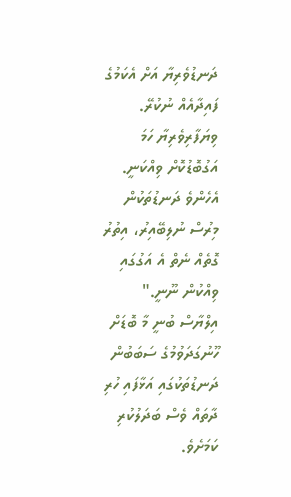ދަނޑުވެރިޔާ އަށް އެކަމުގެ ފައިދާއެއް ނުކުރޭ. ވިޔަފާރިވެރިޔާ ހަމަ އަގުބޮޑުކޮށް ވިއްކަނީ. އެހެންވެ ދަނޑުތަކުން މިރުސް ނުލިބޭއިރު، އިތުރު ގޮތެއް ނެތް އެ އަގުގައި ވިއްކުން ނޫނީ."
އިލްޔާސް ބުނީ މާ ބޮޑަށް ހޫނުގަދަވުމުގެ ސަބަބުން ދަނޑުތަކުގައި އަޅާފައި ހުރި ދާތައް ވެސް ބަދަލުކުރި ކަމަށެވެ.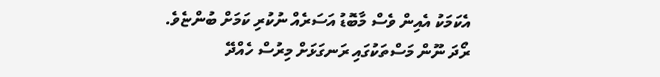އެކަމަކު އެއިން ވެސް މާބޮޑު އަސަރެއް ނުކުރި ކަމަށް ބުންޏެވެ.
ރޯދަ ނޫން މަސްތަކުގައި ރަނގަޅަށް މިރުސް ހެއްދޭ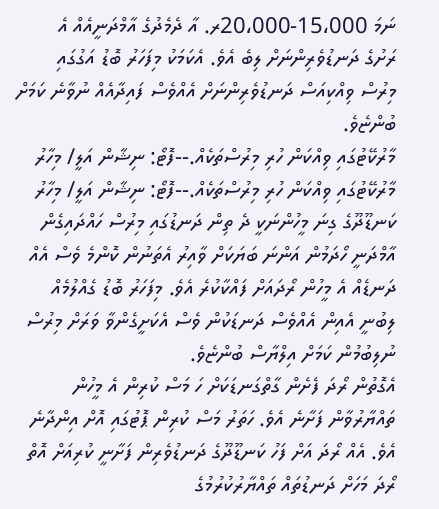ނަމަ 15،000-20،000ރ. އާ ދެމެދުގެ އާމްދަނީއެއް އެ ރަށުގެ ދަނޑުވެރިންނަށް ލިބެ އެވެ. އެކަމަކު މިފަހަރު ބޮޑު އަގުގައި މިރުސް ވިއްކިއަސް ދަނޑުވެރިންނަށް އެއްވެސް ފައިދާއެއް ނުވާނެ ކަމަށް ބުންޏެވެ.
މާރުކޭޓުގައި ވިއްކަން ހުރި މިރުސްތަކެއް.--ފޮޓޯ: ނިޝާން އަލީ/ މިހާރު
މާރުކޭޓުގައި ވިއްކަން ހުރި މިރުސްތަކެއް.--ފޮޓޯ: ނިޝާން އަލީ/ މިހާރު
ކަނޑޫދޫގެ ގިނަ މީހުންނަކީ ދެ ތިން ދަނޑުގައި މިރުސް ހައްދައިގެން އާމްދަނީ ހޯދަމުން އަންނަ ބަޔަކަށް ވާއިރު އެތަނުން ކޮންމެ ވެސް އެއް ދަނޑެއް އެ މީހުން ރޯދައަށް ފައްކާކުރެ އެވެ. މިފަހަރު ބޮޑު ގެއްލުމެއް ލިބުނީ އެއިން އެއްވެސް ދަނޑަކުން ވެސް އެކަށީގެންވާ ވަރަށް މިރުސް ނުލިބުމުން ކަމަށް އިލްޔާސް ބުންޏެވެ.
އެގޮތުން ރޯދަ ފެށެން ގާތްގަނޑަކަށް ހަ މަސް ކުރިން އެ މީހުން ތައްޔާރުވާން ފަށާނެ އެވެ. ހަތަރު މަސް ކުރިން ޕޮޓުގައި އޮށް އިންދާނެ އެވެ. އެއް ރޯދަ އަށް ފަހު ކަނޑޫދޫގެ ދަނޑުވެރިން ފަށާނީ ކުރިއަށް އޮތް ރޯދަ މަހަށް ދަނޑުތައް ތައްޔާރުކުރުމުގެ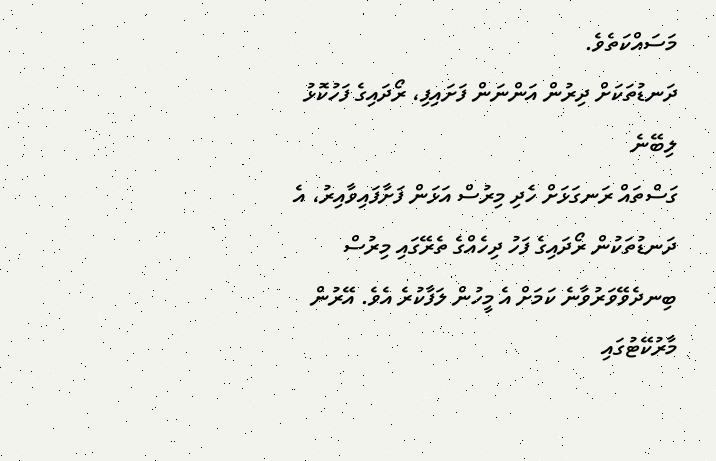މަސައްކަތެވެ.
ދަނޑުތަކަށް ދިރުން އަންނަން ފަށައިފި، ރޯދައިގެ ފަހުކޮޅު ލިބޭނެ
ގަސްތައް ރަނގަޅަށް ހެދި މިރުސް އަޅަން ފަށާފައިވާއިރު، އެ ދަނޑުތަކުން ރޯދައިގެ ފަހު ދިހެއްގެ ތެރޭގައި މިރުސް ބިނދެވޭވަރުވާނެ ކަމަށް އެ މީހުން ލަފާކުރެ އެވެ. އޭރުން މާރުކޭޓުގައި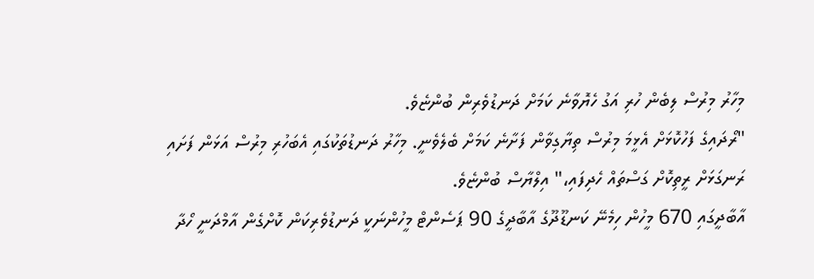މިހާރު މިރުސް ލިބެން ހުރި އަގު ހެޔޮވާނެ ކަމަށް ދަނޑުވެރިން ބުންޏެވެ.
"ރޯދައިގެ ފަހުކޮޅަށް އެޅީމަ މިރުސް ތިޔާގިވާން ފަށާނެ ކަމަށް ބެލެވެނީ. މިހާރު ދަނޑުތަކުގައި އެބަހުރި މިރުސް އަޅަން ފަށައި ރަނގަޅަށް ރީތިކޮށް ގަސްތައް ހެދިފައި،" އިލްޔާސް ބުންޏެވެ.
އާބާދީގައި 670 މީހުން ހިމެނޭ ކަނޑޫދޫގެ އާބާދީގެ 90 ޕަސެންޓް މީހުންނަކީ ދަނޑުވެރިކަން ކޮށްގެން އާމްދަނީ ހޯދާ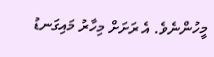މީހުންނެވެ. އެ ރަށަށް މިހާރު މައިގަނޑު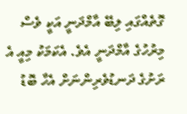ގޮތެއްގައި ލިބޭ އާމްދަނީ އަކީ ވެސް މިރުހުގެ އާމްދަނީ އެވެ. އެކަމަކު މިއީ އެ ރަށުގެ ދަނޑުވެރިންނަށް އެހާ ބޮޑު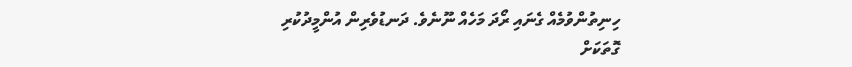ހިނިތުންވުމެއް ގެނައި ރޯދަ މަހެއް ނޫނެވެ. ދަނޑުވެރިން އުންމީދުކުރި ގޮތަކަށް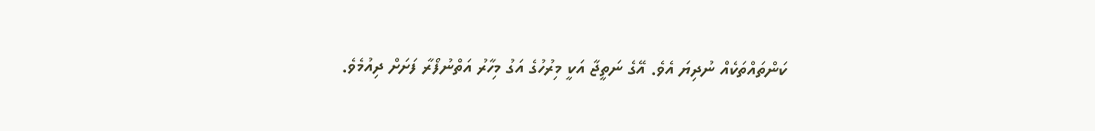ކަންތައްތަކެއް ނުދިޔަ އެވެ. އޭގެ ނަތީޖާ އަކީ މިރުހުގެ އަގު މިހާރު އަތްނުފޯރާ ފަށަށް ދިއުމެވެ.